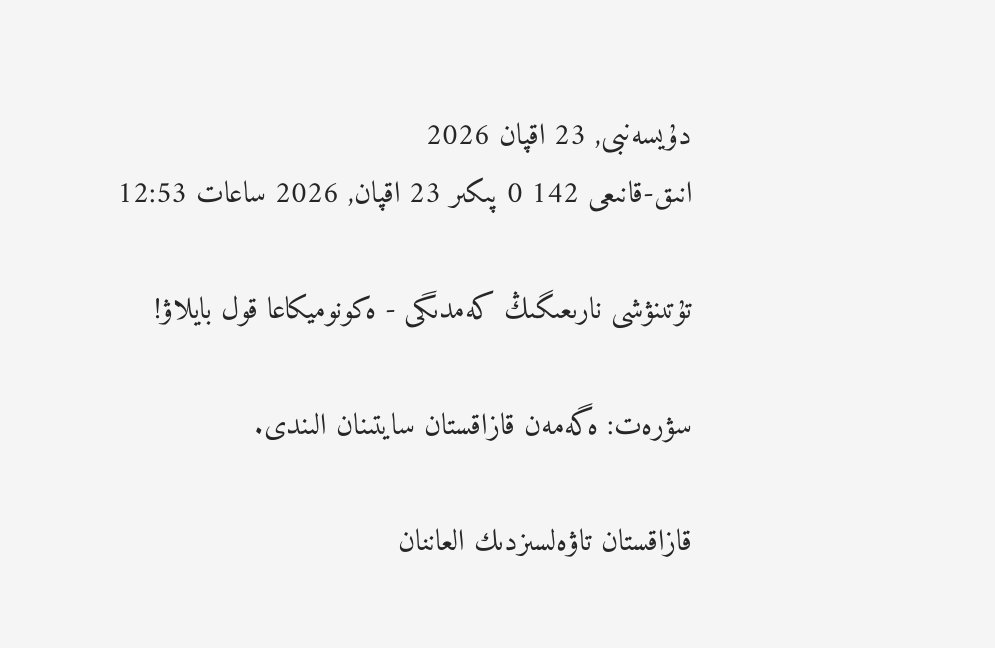دۇيسەنبى, 23 اقپان 2026
انىق-قانىعى 142 0 پىكىر 23 اقپان, 2026 ساعات 12:53

تۇتىنۋشى نارىعىگىڭ كەمدىگى - ەكونوميكاعا قول بايلاۋ!

سۋرەت: ەگەمەن قازاقستان سايتىنان الىندى.

قازاقستان تاۋەلسىزدىك العاننان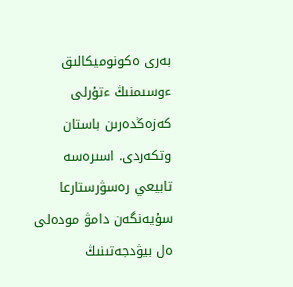بەرى ەكونوميكالىق ءوسىمنىڭ ءتۇرلى كەزەڭدەرىن باستان وتكەردى. اسىرەسە تابيعي رەسۋرستارعا سۇيەنگەن دامۋ مودەلى ەل بيۋدجەتىنىڭ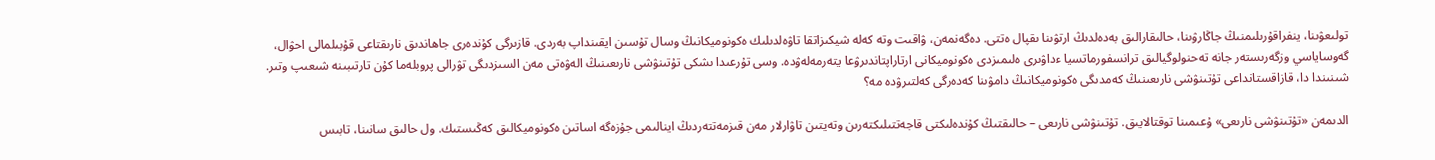تولىعۋىنا، ينفراقۇرىلىمنىڭ جاڭارۋىنا، حالىقارالىق بەدەلدىڭ ارتۋىنا ىقپال ەتتى. دەگەنمەن، ۋاقىت وتە كەلە شيكىزاتقا تاۋەلدىلىك ەكونوميكانىڭ وسال تۇسىن ايقىنداپ بەردى. قازىرگى كۇندەرى جاھاندىق نارىقتاعى قۇبىلمالى احۋال، گەوساياسي وزگەرىستەر جانە تەحنولوگيالىق ترانسفورماتسيا ءداۋىرى ەلىمىزدى ەكونوميكانى ارتاراپتاندىرۋعا يتەرمەلەۋدە. وسى تۇرعىدا ىشكى تۇتىنۋشى نارىعىنىڭ الەۋەتى مەن السىزدىگى تۋرالى پروبلەما كۇن تارتىبىنە شىعىپ وتىر. شىنىندا دا، قازاقستانداعى تۇتىنۋشى نارىعىنىڭ كەمدىگى ەكونوميكانىڭ دامۋىنا كەدەرگى كەلتىرۋدە مە؟

الدىمەن «تۇتىنۋشى نارىعى» ۇعىمىنا توقتالايىق. تۇتىنۋشى نارىعى – حالىقتىڭ كۇندەلىكتى قاجەتتىلىكتەرىن وتەيتىن تاۋارلار مەن قىزمەتتەردىڭ اينالىمى جۇزەگە اساتىن ەكونوميكالىق كەڭىستىك. ول حالىق سانىنا، تابىس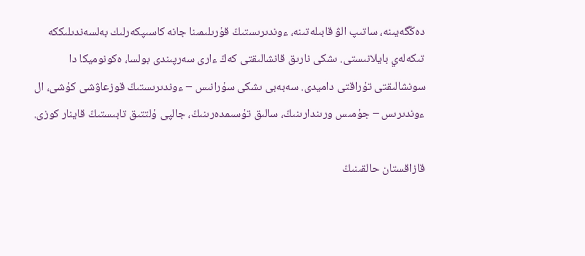دەڭگەيىنە، ساتىپ الۋ قابىلەتىنە، ءوندىرىستىڭ قۇرىلىمىنا جانە كاسىپكەرلىك بەلسەندىلىككە تىكەلەي بايلانىستى. ىشكى نارىق قانشالىقتى كەڭ ءارى سەرپىندى بولسا، ەكونوميكا دا سونشالىقتى تۇراقتى داميدى. سەبەبى ىشكى سۇرانىس – ءوندىرىستىڭ قوزعاۋشى كۇشى، ال ءوندىرىس – جۇمىس ورىندارىنىڭ، سالىق تۇسىمدەرىنىڭ، جالپى ۇلتتىق تابىستىڭ قاينار كوزى.

قازاقستان حالقىنىڭ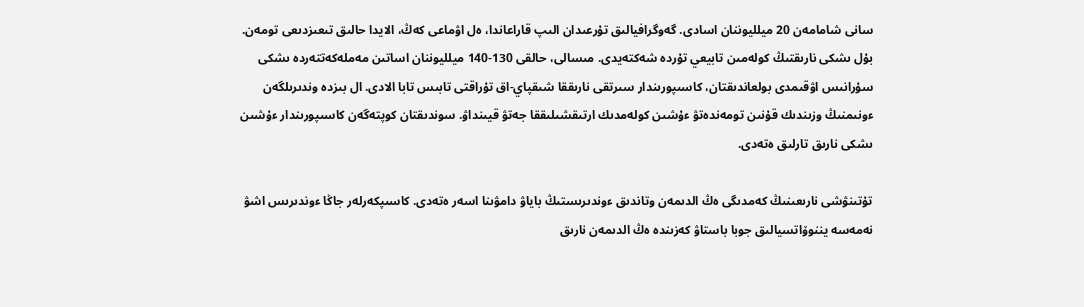سانى شامامەن 20 ميلليوننان اسادى. گەوگرافيالىق تۇرعىدان الىپ قاراعاندا، ەل اۋماعى كەڭ، الايدا حالىق تىعىزدىعى تومەن. بۇل ىشكى نارىقتىڭ كولەمىن تابيعي تۇردە شەكتەيدى. مىسالى، حالقى 130-140 ميلليوننان اساتىن مەملەكەتتەردە ىشكى سۇرانىس اۋقىمدى بولعاندىقتان، كاسىپورىندار سىرتقى نارىققا شىقپاي-اق تۇراقتى تابىس تابا الادى. ال بىزدە وندىرىلگەن ءونىمنىڭ وزىندىك قۇنىن تومەندەتۋ ءۇشىن كولەمدىك ارتىقشىلىققا جەتۋ قيىنداۋ. سوندىقتان كوپتەگەن كاسىپورىندار ءۇشىن ىشكى نارىق تارلىق ەتەدى.

تۇتىنۋشى نارىعىنىڭ كەمدىگى ەڭ الدىمەن وتاندىق ءوندىرىستىڭ باياۋ دامۋىنا اسەر ەتەدى. كاسىپكەرلەر جاڭا ءوندىرىس اشۋ نەمەسە يننوۆاتسيالىق جوبا باستاۋ كەزىندە ەڭ الدىمەن نارىق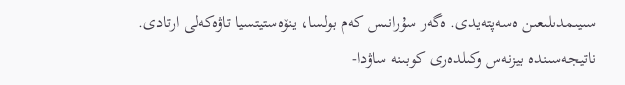سىيىمدىلىعىن ەسەپتەيدى. ەگەر سۇرانىس كەم بولسا، ينۆەستيتسيا تاۋەكەلى ارتادى. ناتيجەسىندە بيزنەس وكىلدەرى كوبىنە ساۋدا-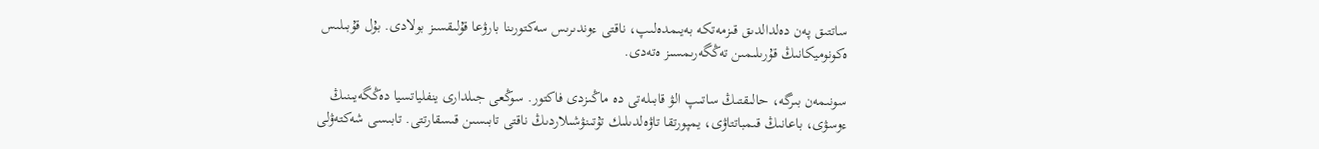ساتتىق پەن دەلدالدىق قىزمەتكە بەيىمدەلىپ، ناقتى ءوندىرىس سەكتورىنا بارۋعا قۇلىقسىز بولادى. بۇل قۇبىلىس ەكونوميكانىڭ قۇرىلىمىن تەڭگەرىمسىز ەتەدى.

سونىمەن بىرگە، حالىقتىڭ ساتىپ الۋ قابىلەتى دە ماڭىزدى فاكتور. سوڭعى جىلدارى ينفلياتسيا دەڭگەيىنىڭ ءوسۋى، باعانىڭ قىمباتتاۋى، يمپورتقا تاۋەلدىلىك تۇتىنۋشىلاردىڭ ناقتى تابىسىن قىسقارتتى. تابىسى شەكتەۋلى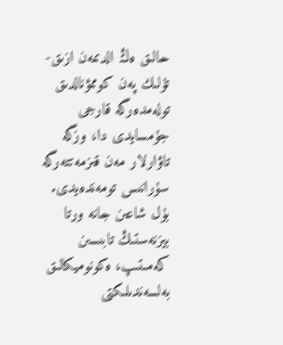حالىق ەڭ الدىمەن ازىق-تۇلىك پەن كوممۋنالدىق تولەمدەرگە قارجى جۇمسايدى دا، وزگە تاۋارلار مەن قىزمەتتەرگە سۇرانىس تومەندەيدى. بۇل شاعىن جانە ورتا بيزنەستىڭ تابىسىن كەمىتىپ، ەكونوميكالىق بەلسەندىلىكتى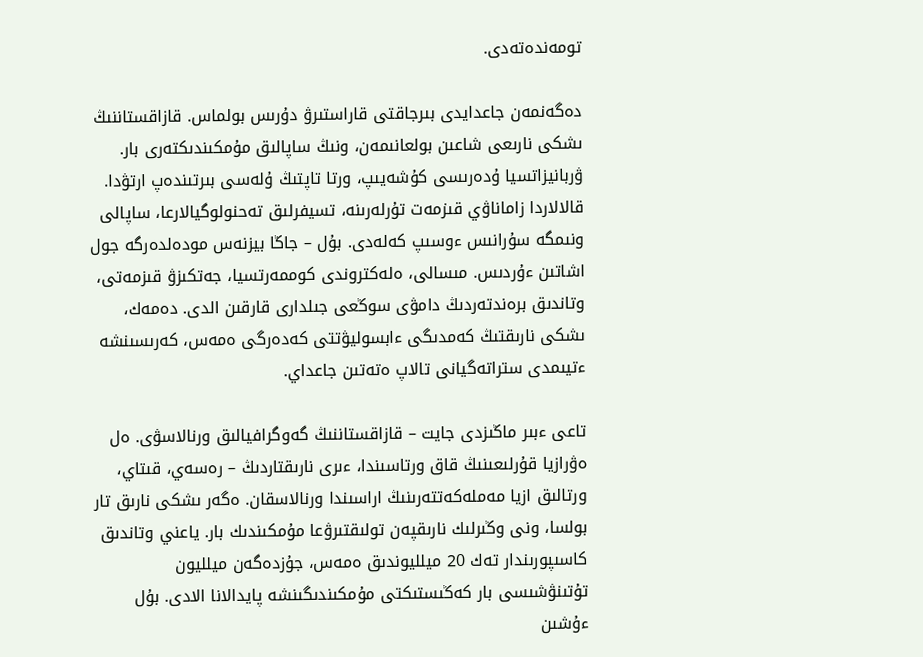تومەندەتەدى.

دەگەنمەن جاعدايدى بىرجاقتى قاراستىرۋ دۇرىس بولماس. قازاقستاننىڭ ىشكى نارىعى شاعىن بولعانىمەن، ونىڭ ساپالىق مۇمكىندىكتەرى بار. ۋربانيزاتسيا ۇدەرىسى كۇشەيىپ، ورتا تاپتىڭ ۇلەسى بىرتىندەپ ارتۋدا. قالالاردا زاماناۋي قىزمەت تۇرلەرىنە، تسيفرلىق تەحنولوگيالارعا، ساپالى ونىمگە سۇرانىس ءوسىپ كەلەدى. بۇل – جاڭا بيزنەس مودەلدەرگە جول اشاتىن ءۇردىس. مىسالى، ەلەكتروندى كوممەرتسيا، جەتكىزۋ قىزمەتى، وتاندىق برەندتەردىڭ دامۋى سوڭعى جىلدارى قارقىن الدى. دەمەك، ىشكى نارىقتىڭ كەمدىگى ءابسوليۋتتى كەدەرگى ەمەس، كەرىسىنشە ءتيىمدى ستراتەگيانى تالاپ ەتەتىن جاعداي.

تاعى ءبىر ماڭىزدى جايت – قازاقستاننىڭ گەوگرافيالىق ورنالاسۋى. ەل ەۋرازيا قۇرلىعىنىڭ قاق ورتاسىندا، ءىرى نارىقتاردىڭ – رەسەي، قىتاي، ورتالىق ازيا مەملەكەتتەرىنىڭ اراسىندا ورنالاسقان. ەگەر ىشكى نارىق تار بولسا، ونى وڭىرلىك نارىقپەن تولىقتىرۋعا مۇمكىندىك بار. ياعني وتاندىق كاسىپورىندار تەك 20 ميلليوندىق ەمەس، جۇزدەگەن ميلليون تۇتىنۋشىسى بار كەڭىستىكتى مۇمكىندىگىنشە پايدالانا الادى. بۇل ءۇشىن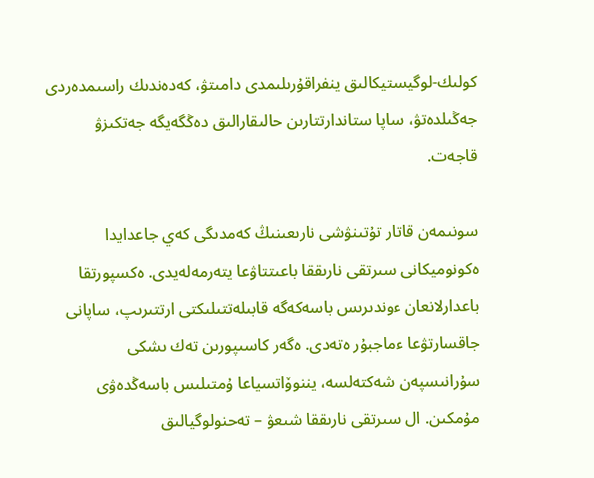كولىك-لوگيستيكالىق ينفراقۇرىلىمدى دامىتۋ، كەدەندىك راسىمدەردى جەڭىلدەتۋ، ساپا ستاندارتتارىن حالىقارالىق دەڭگەيگە جەتكىزۋ قاجەت.

سونىمەن قاتار تۇتىنۋشى نارىعىنىڭ كەمدىگى كەي جاعدايدا ەكونوميكانى سىرتقى نارىققا باعىتتاۋعا يتەرمەلەيدى. ەكسپورتقا باعدارلانعان ءوندىرىس باسەكەگە قابىلەتتىلىكتى ارتتىرىپ، ساپانى جاقسارتۋعا ءماجبۇر ەتەدى. ەگەر كاسىپورىن تەك ىشكى سۇرانىسپەن شەكتەلسە، يننوۆاتسياعا ۇمتىلىس باسەڭدەۋى مۇمكىن. ال سىرتقى نارىققا شىعۋ – تەحنولوگيالىق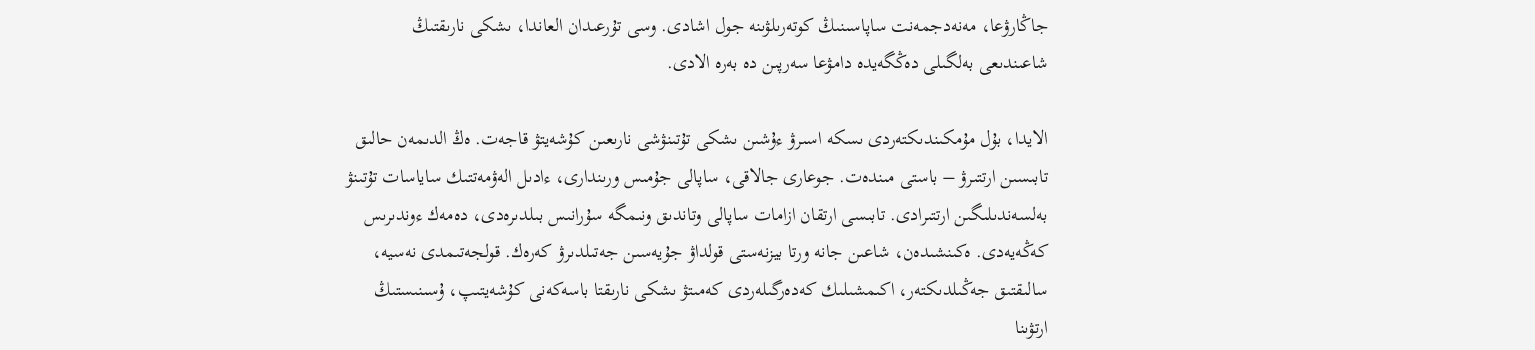جاڭارۋعا، مەنەدجمەنت ساپاسىنىڭ كوتەرىلۋىنە جول اشادى. وسى تۇرعىدان العاندا، ىشكى نارىقتىڭ شاعىندىعى بەلگىلى دەڭگەيدە دامۋعا سەرپىن دە بەرە الادى.

الايدا، بۇل مۇمكىندىكتەردى ىسكە اسىرۋ ءۇشىن ىشكى تۇتىنۋشى نارىعىن كۇشەيتۋ قاجەت. ەڭ الدىمەن حالىق تابىسىن ارتتىرۋ – باستى مىندەت. جوعارى جالاقى، ساپالى جۇمىس ورىندارى، ءادىل الەۋمەتتىك ساياسات تۇتىنۋ بەلسەندىلىگىن ارتتىرادى. تابىسى ارتقان ازامات ساپالى وتاندىق ونىمگە سۇرانىس بىلدىرەدى، دەمەك ءوندىرىس كەڭەيەدى. ەكىنشىدەن، شاعىن جانە ورتا بيزنەستى قولداۋ جۇيەسىن جەتىلدىرۋ كەرەك. قولجەتىمدى نەسيە، سالىقتىق جەڭىلدىكتەر، اكىمشىلىك كەدەرگىلەردى كەمىتۋ ىشكى نارىقتا باسەكەنى كۇشەيتىپ، ۇسىنىستىڭ ارتۋىنا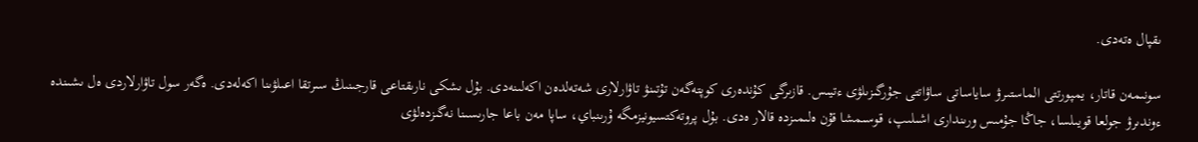ىقپال ەتەدى.

سونىمەن قاتار، يمپورتتى الماستىرۋ ساياساتى ساۋاتتى جۇرگىزىلۋى ءتيىس. قازىرگى كۇندەرى كوپتەگەن تۇتىنۋ تاۋارلارى شەتەلدەن اكەلىنەدى. بۇل ىشكى نارىقتاعى قارجىنىڭ سىرتقا اعىلۋىنا اكەلەدى. ەگەر سول تاۋارلاردى ەل ىشىندە ءوندىرۋ جولعا قويىلسا، جاڭا جۇمىس ورىندارى اشىلىپ، قوسىمشا قۇن ەلىمىزدە قالار ەدى. بۇل پروتەكتسيونيزمگە ۇرىنباي، ساپا مەن باعا جارىسىنا نەگىزدەلۋى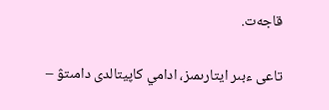قاجەت.

تاعى ءبىر ايتارىمىز، ادامي كاپيتالدى دامىتۋ –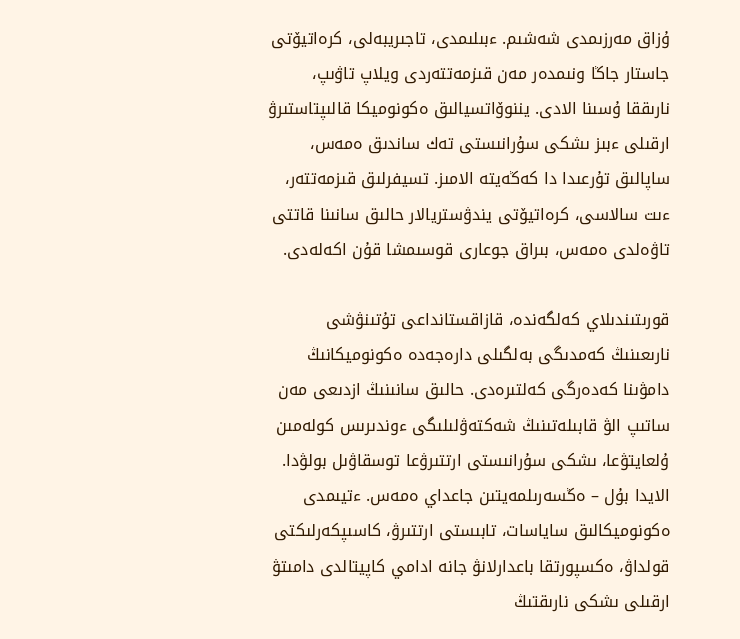ۇزاق مەرزىمدى شەشىم. ءبىلىمدى، تاجىريبەلى، كرەاتيۆتى جاستار جاڭا ونىمدەر مەن قىزمەتتەردى ويلاپ تاۋىپ، نارىققا ۇسىنا الادى. يننوۆاتسيالىق ەكونوميكا قالىپتاستىرۋ ارقىلى ءبىز ىشكى سۇرانىستى تەك ساندىق ەمەس، ساپالىق تۇرعىدا دا كەڭەيتە الامىز. تسيفرلىق قىزمەتتەر، ءىت سالاسى، كرەاتيۆتى يندۋستريالار حالىق سانىنا قاتتى تاۋەلدى ەمەس، بىراق جوعارى قوسىمشا قۇن اكەلەدى.

قورىتىندىلاي كەلگەندە، قازاقستانداعى تۇتىنۋشى نارىعىنىڭ كەمدىگى بەلگىلى دارەجەدە ەكونوميكانىڭ دامۋىنا كەدەرگى كەلتىرەدى. حالىق سانىنىڭ ازدىعى مەن ساتىپ الۋ قابىلەتىنىڭ شەكتەۋلىلىگى ءوندىرىس كولەمىن ۇلعايتۋعا، ىشكى سۇرانىستى ارتتىرۋعا توسقاۋىل بولۋدا. الايدا بۇل – ەڭسەرىلمەيتىن جاعداي ەمەس. ءتيىمدى ەكونوميكالىق ساياسات، تابىستى ارتتىرۋ، كاسىپكەرلىكتى قولداۋ، ەكسپورتقا باعدارلانۋ جانە ادامي كاپيتالدى دامىتۋ ارقىلى ىشكى نارىقتىڭ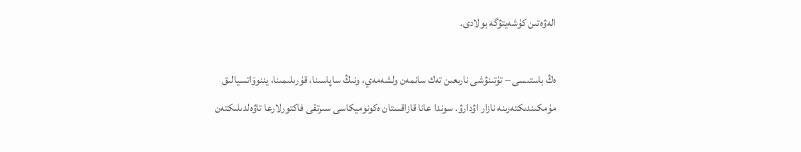الەۋەتىن كۇشەيتۋگە بولادى.

ەڭ باستىسى – تۇتىنۋشى نارىعىن تەك سانمەن ولشەمەي، ونىڭ ساپاسىنا، قۇرىلىمىنا، يننوۆاتسيالىق مۇمكىندىكتەرىنە نازار اۋدارۋ. سوندا عانا قازاقستان ەكونوميكاسى سىرتقى فاكتورلارعا تاۋەلدىلىكتەن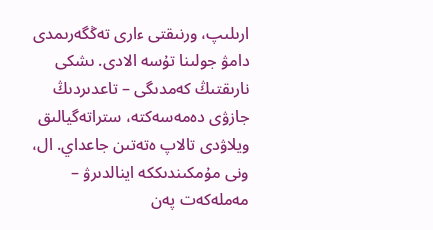ارىلىپ، ورنىقتى ءارى تەڭگەرىمدى دامۋ جولىنا تۇسە الادى. ىشكى نارىقتىڭ كەمدىگى – تاعدىردىڭ جازۋى دەمەسەكتە، ستراتەگيالىق ويلاۋدى تالاپ ەتەتىن جاعداي. ال، ونى مۇمكىندىككە اينالدىرۋ – مەملەكەت پەن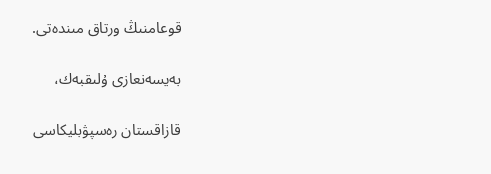قوعامنىڭ ورتاق مىندەتى.

بەيسەنعازى ۇلىقبەك،

قازاقستان رەسپۋبليكاسى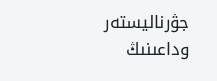جۋرناليستەر وداعىنىڭ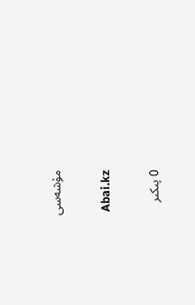مۇشەسى

 Abai.kz

0 پىكىر